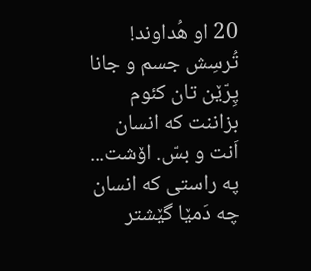20 او هُداوند! تُرسِش جسم و جانا پِرّێن تان کئوم بزاننت که انسان اَنت و بسّ. اۆشت...
په راستی که انسان چه دَمێا گێشتر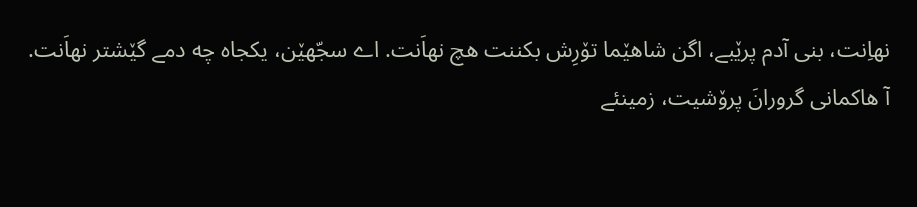نهاِنت، بنی آدم پرێبے، اگن شاهێما تۆرِش بکننت هچ نهاَنت. اے سجّهێن، یکجاه چه دمے گێشتر نهاَنت.
آ هاکمانی گرورانَ پرۆشیت، زمینئے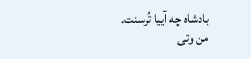بادشاه چه آییا تُرسنت.
من وتی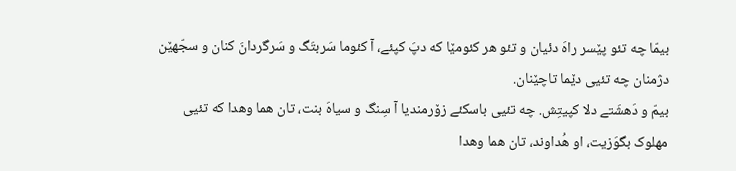بیمّا چه تئو پێسر راهَ دئیان و تئو هر کئومێا که دپَ کپئے، آ کئوما سَربتَگ و سَرگردانَ کنان و سجّهێن دژمنان چه تئیی دێما تاچێنان.
بیمّ و دَهشَتے دلا کپیتِش. چه تئیی باسکئے زۆرمندیا آ سِنگ و سیاهَ بنت، تان هما وهدا که تئیی مهلوک بگوَزیت، او هُداوند، تان هما وهدا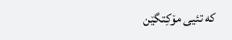که تئیی مۆکِتگێن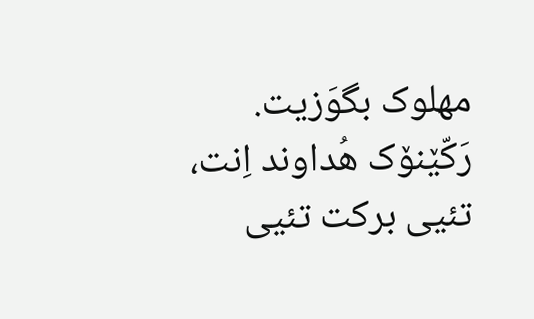مهلوک بگوَزیت.
رَکّێنۆک هُداوند اِنت، تئیی برکت تئیی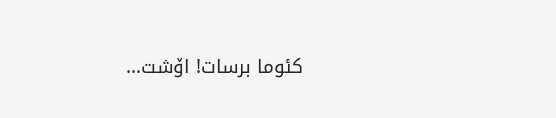کئوما برسات! اۆشت...